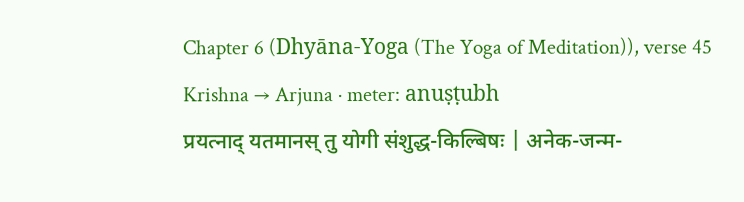Chapter 6 (Dhyāna-Yoga (The Yoga of Meditation)), verse 45
Krishna → Arjuna · meter: anuṣṭubh
प्रयत्नाद् यतमानस् तु योगी संशुद्ध-किल्बिषः | अनेक-जन्म-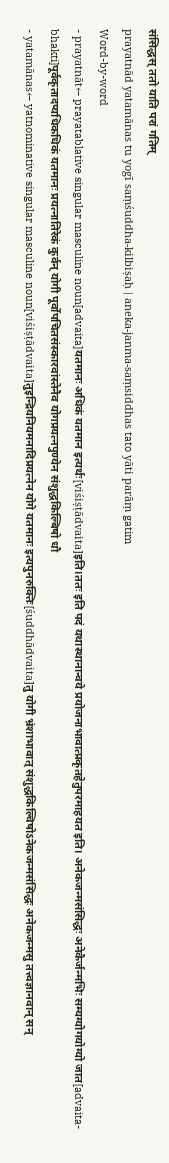संसिद्धस् ततो याति परां गतिम्
prayatnād yatamānas tu yogī saṃśuddha-kilbiṣaḥ | aneka-janma-saṃsiddhas tato yāti parāṃ gatim
Word-by-word
- prayatnāt← prayatablative singular masculine noun[advaita]यतमानः अधिकं यतमान इत्यर्थः[viśiṣṭādvaita]इति।ततः इति पदं यथास्थानान्वये प्रयोजनाभावात्प्रकृतहेतुपरमाहयत इति। अनेकजन्मसंसिद्धः अनेकैर्जन्मभिः सम्यग्योगयोग्यो जात[advaita-bhakti]पूर्वकृतादप्यधिकधिकं यतमानः प्रयत्नातिरेकं कुर्वन् योगी पूर्वोपचितसंस्कारवांस्तेनैव योगप्रयत्नपुण्येन संशुद्धकिल्बिषो धौ
- yatamānas← yatnominative singular masculine noun[viśiṣṭādvaita]तुइन्द्रियनियमनादिप्रयत्नेन योगे यतमानः इत्यपुनरुक्तिः[śuddhādvaita]तु योगी भ्रंशाभावात् संशुद्धकिल्विषोऽनेकजन्मसंसिद्धः अनेकजन्मसु तत्त्वज्ञानवान् सन्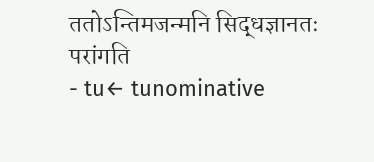ततोऽन्तिमजन्मनि सिद्धज्ञानतः परांगति
- tu← tunominative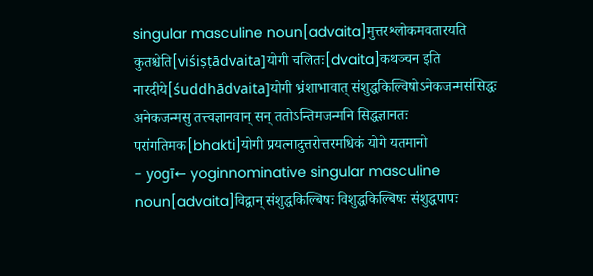singular masculine noun[advaita]मुत्तरश्लोकमवतारयति कुतश्चेति[viśiṣṭādvaita]योगी चलितः[dvaita]कथञ्चन इति नारदीये[śuddhādvaita]योगी भ्रंशाभावात् संशुद्धकिल्विषोऽनेकजन्मसंसिद्धः अनेकजन्मसु तत्त्वज्ञानवान् सन् ततोऽन्तिमजन्मनि सिद्धज्ञानतः परांगतिमक[bhakti]योगी प्रयत्नादुत्तरोत्तरमधिकं योगे यतमानो
- yogī← yoginnominative singular masculine noun[advaita]विद्वान् संशुद्धकिल्बिषः विशुद्धकिल्बिषः संशुद्धपापः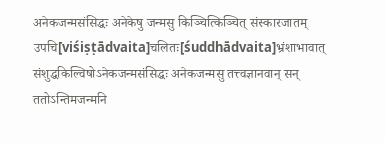अनेकजन्मसंसिद्धः अनेकेषु जन्मसु किञ्चित्किञ्चित् संस्कारजातम् उपचि[viśiṣṭādvaita]चलितः[śuddhādvaita]भ्रंशाभावात् संशुद्धकिल्विषोऽनेकजन्मसंसिद्धः अनेकजन्मसु तत्त्वज्ञानवान् सन् ततोऽन्तिमजन्मनि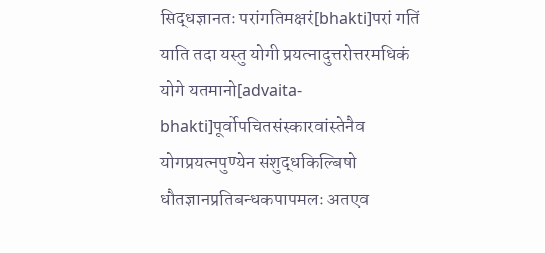सिद्धज्ञानतः परांगतिमक्षरं[bhakti]परां गतिं याति तदा यस्तु योगी प्रयत्नादुत्तरोत्तरमधिकं योगे यतमानो[advaita-bhakti]पूर्वोपचितसंस्कारवांस्तेनैव योगप्रयत्नपुण्येन संशुद्धकिल्बिषो धौतज्ञानप्रतिबन्धकपापमलः अतएव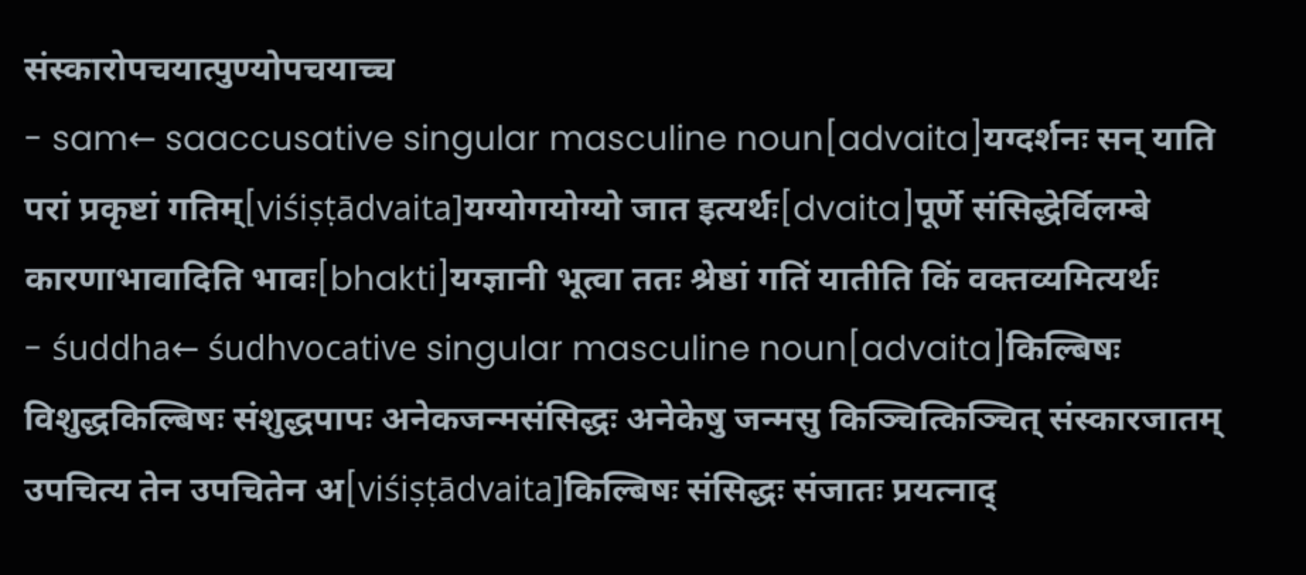संस्कारोपचयात्पुण्योपचयाच्च
- sam← saaccusative singular masculine noun[advaita]यग्दर्शनः सन् याति परां प्रकृष्टां गतिम्[viśiṣṭādvaita]यग्योगयोग्यो जात इत्यर्थः[dvaita]पूर्णे संसिद्धेर्विलम्बे कारणाभावादिति भावः[bhakti]यग्ज्ञानी भूत्वा ततः श्रेष्ठां गतिं यातीति किं वक्तव्यमित्यर्थः
- śuddha← śudhvocative singular masculine noun[advaita]किल्बिषः विशुद्धकिल्बिषः संशुद्धपापः अनेकजन्मसंसिद्धः अनेकेषु जन्मसु किञ्चित्किञ्चित् संस्कारजातम् उपचित्य तेन उपचितेन अ[viśiṣṭādvaita]किल्बिषः संसिद्धः संजातः प्रयत्नाद्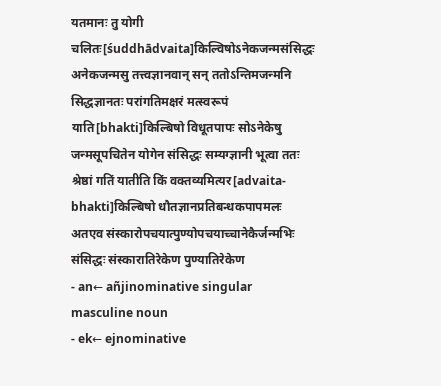यतमानः तु योगी चलितः[śuddhādvaita]किल्विषोऽनेकजन्मसंसिद्धः अनेकजन्मसु तत्त्वज्ञानवान् सन् ततोऽन्तिमजन्मनि सिद्धज्ञानतः परांगतिमक्षरं मत्स्वरूपं याति[bhakti]किल्बिषो विधूतपापः सोऽनेकेषु जन्मसूपचितेन योगेन संसिद्धः सम्यग्ज्ञानी भूत्वा ततः श्रेष्ठां गतिं यातीति किं वक्तव्यमित्यर[advaita-bhakti]किल्बिषो धौतज्ञानप्रतिबन्धकपापमलः अतएव संस्कारोपचयात्पुण्योपचयाच्चानेकैर्जन्मभिः संसिद्धः संस्कारातिरेकेण पुण्यातिरेकेण
- an← añjinominative singular masculine noun
- ek← ejnominative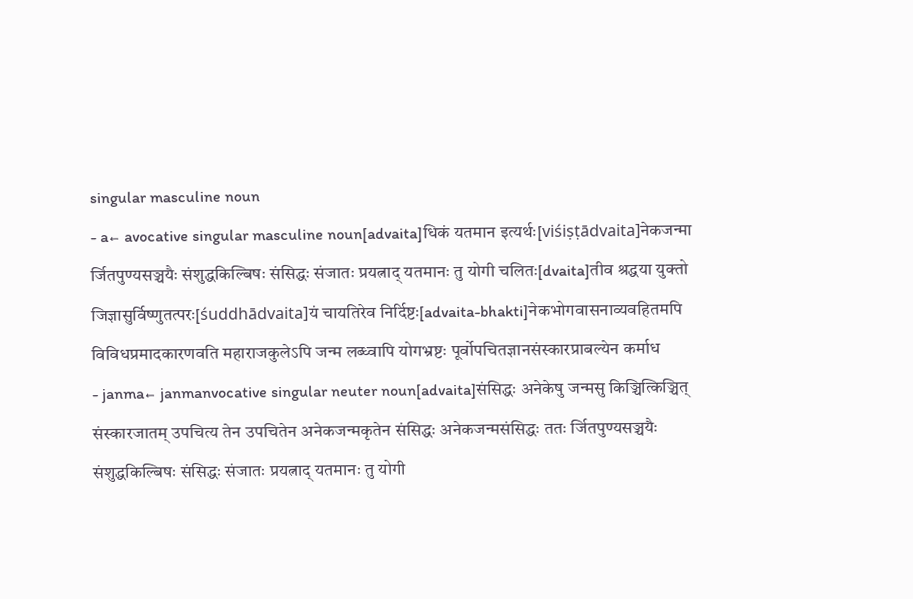singular masculine noun
- a← avocative singular masculine noun[advaita]धिकं यतमान इत्यर्थः[viśiṣṭādvaita]नेकजन्मा र्जितपुण्यसञ्चयैः संशुद्धकिल्बिषः संसिद्धः संजातः प्रयत्नाद् यतमानः तु योगी चलितः[dvaita]तीव श्रद्धया युक्तो जिज्ञासुर्विष्णुतत्परः[śuddhādvaita]यं चायतिरेव निर्दिष्टः[advaita-bhakti]नेकभोगवासनाव्यवहितमपि विविधप्रमादकारणवति महाराजकुलेऽपि जन्म लब्ध्वापि योगभ्रष्टः पूर्वोपचितज्ञानसंस्कारप्राबल्येन कर्माध
- janma← janmanvocative singular neuter noun[advaita]संसिद्धः अनेकेषु जन्मसु किञ्चित्किञ्चित् संस्कारजातम् उपचित्य तेन उपचितेन अनेकजन्मकृतेन संसिद्धः अनेकजन्मसंसिद्धः ततः र्जितपुण्यसञ्चयैः संशुद्धकिल्बिषः संसिद्धः संजातः प्रयत्नाद् यतमानः तु योगी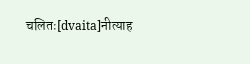चलितः[dvaita]नीत्याह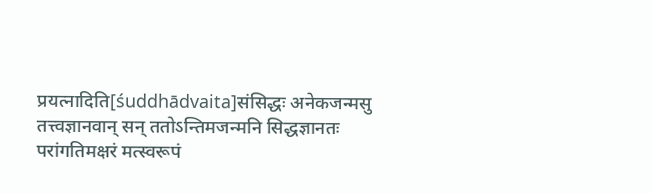प्रयत्नादिति[śuddhādvaita]संसिद्धः अनेकजन्मसु तत्त्वज्ञानवान् सन् ततोऽन्तिमजन्मनि सिद्धज्ञानतः परांगतिमक्षरं मत्स्वरूपं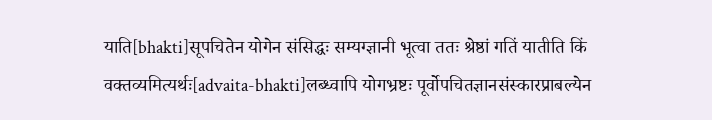याति[bhakti]सूपचितेन योगेन संसिद्धः सम्यग्ज्ञानी भूत्वा ततः श्रेष्ठां गतिं यातीति किं वक्तव्यमित्यर्थः[advaita-bhakti]लब्ध्वापि योगभ्रष्टः पूर्वोपचितज्ञानसंस्कारप्राबल्येन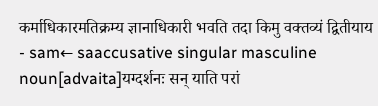कर्माधिकारमतिक्रम्य ज्ञानाधिकारी भवति तदा किमु वक्तव्यं द्वितीयाय
- sam← saaccusative singular masculine noun[advaita]यग्दर्शनः सन् याति परां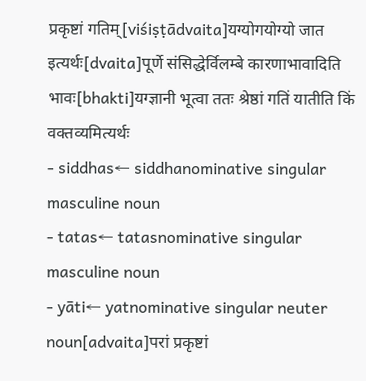प्रकृष्टां गतिम्[viśiṣṭādvaita]यग्योगयोग्यो जात इत्यर्थः[dvaita]पूर्णे संसिद्धेर्विलम्बे कारणाभावादिति भावः[bhakti]यग्ज्ञानी भूत्वा ततः श्रेष्ठां गतिं यातीति किं वक्तव्यमित्यर्थः
- siddhas← siddhanominative singular masculine noun
- tatas← tatasnominative singular masculine noun
- yāti← yatnominative singular neuter noun[advaita]परां प्रकृष्टां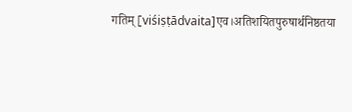गतिम्[viśiṣṭādvaita]एव।अतिशयितपुरुषार्थनिष्ठतया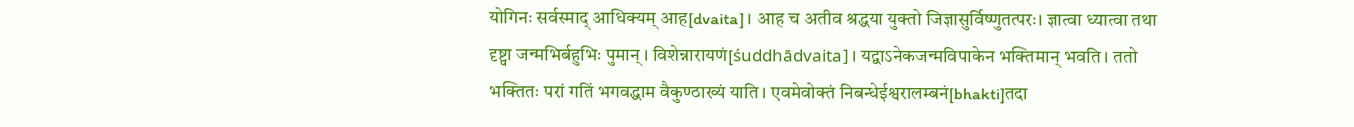योगिनः सर्वस्माद् आधिक्यम् आह[dvaita]। आह च अतीव श्रद्धया युक्तो जिज्ञासुर्विष्णुतत्परः। ज्ञात्वा ध्यात्वा तथा दृष्ट्वा जन्मभिर्बहुभिः पुमान्। विशेन्नारायणं[śuddhādvaita]। यद्वाऽनेकजन्मविपाकेन भक्तिमान् भवति। ततो भक्तितः परां गतिं भगवद्धाम वैकुण्ठाख्यं याति। एवमेवोक्तं निबन्धेईश्वरालम्बनं[bhakti]तदा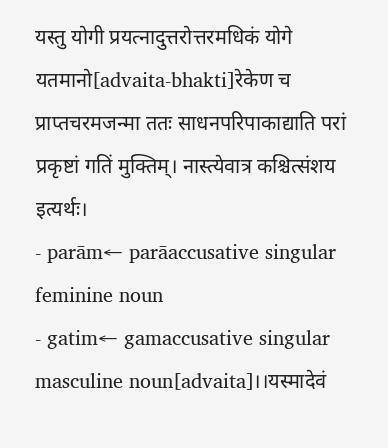यस्तु योगी प्रयत्नादुत्तरोत्तरमधिकं योगे यतमानो[advaita-bhakti]रेकेण च प्राप्तचरमजन्मा ततः साधनपरिपाकाद्याति परां प्रकृष्टां गतिं मुक्तिम्। नास्त्येवात्र कश्चित्संशय इत्यर्थः।
- parām← parāaccusative singular feminine noun
- gatim← gamaccusative singular masculine noun[advaita]।।यस्मादेवं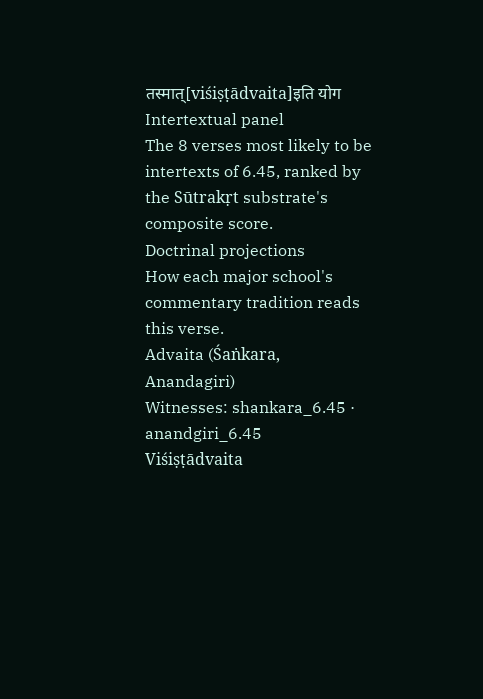तस्मात्[viśiṣṭādvaita]इति योग
Intertextual panel
The 8 verses most likely to be intertexts of 6.45, ranked by the Sūtrakṛt substrate's composite score.
Doctrinal projections
How each major school's commentary tradition reads this verse.
Advaita (Śaṅkara, Anandagiri)
Witnesses: shankara_6.45 · anandgiri_6.45
Viśiṣṭādvaita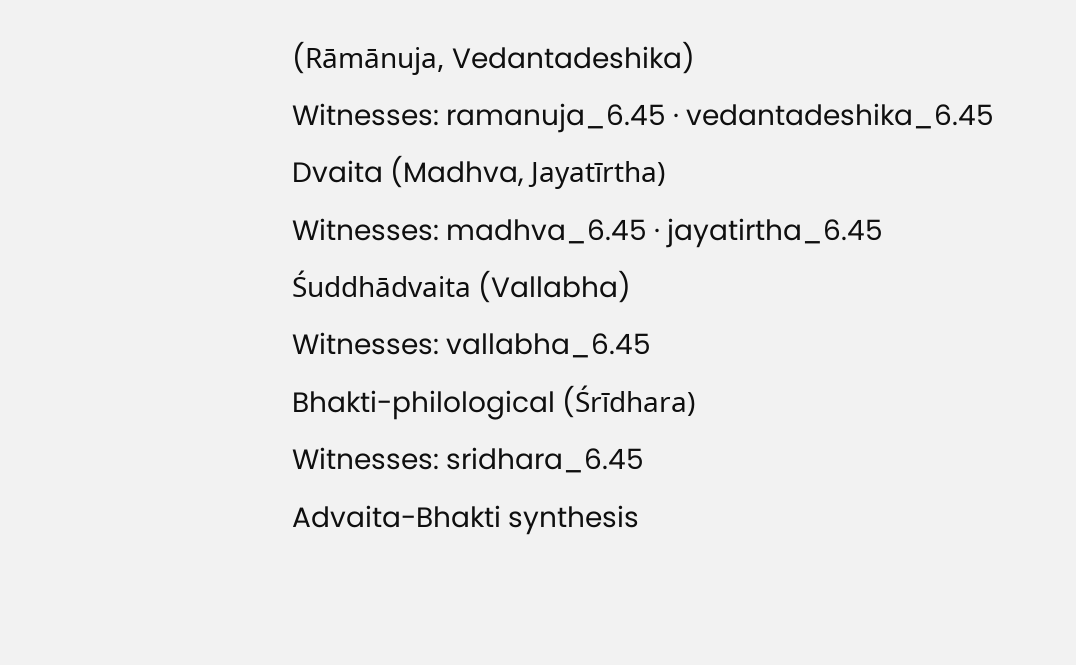(Rāmānuja, Vedantadeshika)
Witnesses: ramanuja_6.45 · vedantadeshika_6.45
Dvaita (Madhva, Jayatīrtha)
Witnesses: madhva_6.45 · jayatirtha_6.45
Śuddhādvaita (Vallabha)
Witnesses: vallabha_6.45
Bhakti-philological (Śrīdhara)
Witnesses: sridhara_6.45
Advaita-Bhakti synthesis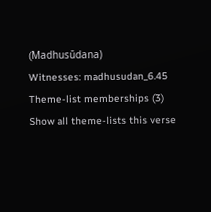(Madhusūdana)
Witnesses: madhusudan_6.45
Theme-list memberships (3)
Show all theme-lists this verse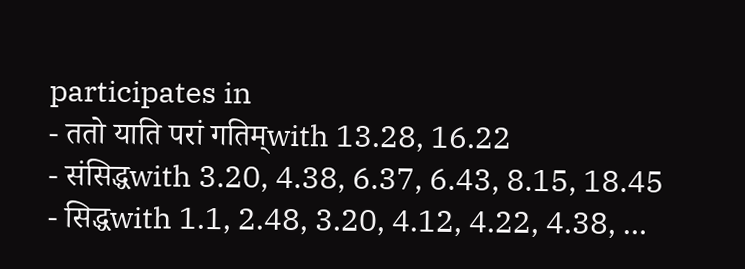participates in
- ततो याति परां गतिम्with 13.28, 16.22
- संसिद्धwith 3.20, 4.38, 6.37, 6.43, 8.15, 18.45
- सिद्धwith 1.1, 2.48, 3.20, 4.12, 4.22, 4.38, …